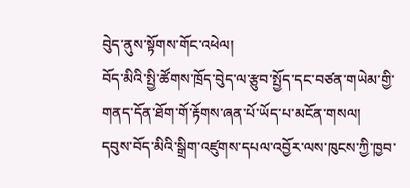བེུད་ནུས་སྟོགས་གོང་འཕེལ།
བོད་མིའི་སྤྱི་ཚོགས་ཁྲོད་བེུད་ལ་རྩུབ་སྤྱོད་དང་བཙན་གཡེམ་གྱི་གནད་དོན་ཐོག་གོ་རྟོགས་ཞན་པོ་ཡོད་པ་མངོན་གསལ།
དབུས་བོད་མིའི་སྒྲིག་འཛུགས་དཔལ་འབྱོར་ལས་ཁུངས་ཀྱི་ཁྱབ་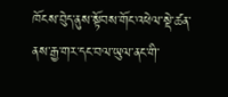ཁོངས་བེུད་ནུས་སྟོབས་གོང་འཕེལ་སྡེ་ཚན་ནས་རྒྱ་གར་དང་བལ་ཡུལ་ནང་གི་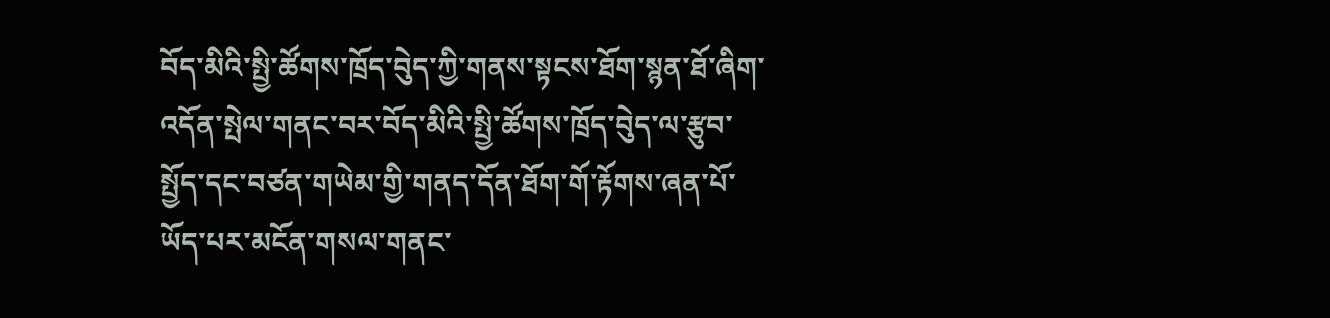བོད་མིའི་སྤྱི་ཚོགས་ཁྲོད་བེུད་ཀྱི་གནས་སྟངས་ཐོག་སྙན་ཐོ་ཞིག་འདོན་སྤེལ་གནང་བར་བོད་མིའི་སྤྱི་ཚོགས་ཁྲོད་བེུད་ལ་རྩུབ་སྤྱོད་དང་བཙན་གཡེམ་གྱི་གནད་དོན་ཐོག་གོ་རྟོགས་ཞན་པོ་ཡོད་པར་མངོན་གསལ་གནང་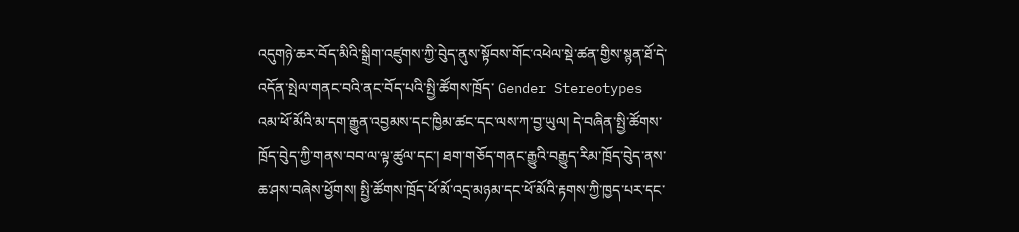འདུགཉེ་ཆར་བོད་མིའི་སྒྲིག་འཛུགས་ཀྱི་བེུད་ནུས་སྟོབས་གོང་འཕེལ་སྡེ་ཚན་གྱིས་སྙན་ཐོ་དེ་འདོན་སྤེལ་གནང་བའི་ནང་བོད་པའི་སྤྱི་ཚོགས་ཁྲོད་ Gender Stereotypes འམ་ཕོ་མོའི་མ་དག་རྒྱུན་འབྱམས་དང་ཁྱིམ་ཚང་དང་ལས་ཀ་བྱ་ཡུལ། དེ་བཞིན་སྤྱི་ཚོགས་ཁྲོད་བེུད་ཀྱི་གནས་བབ་ལ་ལྟ་ཚུལ་དང་། ཐག་གཅོད་གནང་རྒྱུའི་བརྒྱུད་རིམ་ཁྲོད་བེུད་ནས་ཆ་ཤས་བཞེས་ཕྱོགས། སྤྱི་ཚོགས་ཁྲོད་ཕོ་མོ་འདྲ་མཉམ་དང་ཕོ་མོའི་རྟགས་ཀྱི་ཁྱད་པར་དང་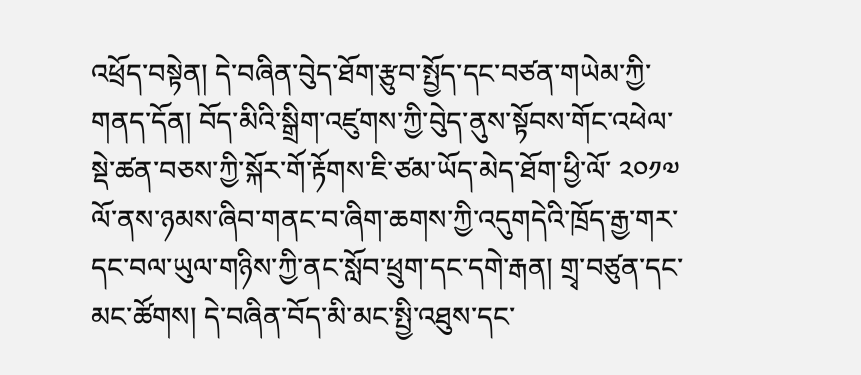འཕྲོད་བསྟེན། དེ་བཞིན་བེུད་ཐོག་རྩུབ་སྤྱོད་དང་བཙན་གཡེམ་ཀྱི་གནད་དོན། བོད་མིའི་སྒྲིག་འཛུགས་ཀྱི་བེུད་ནུས་སྟོབས་གོང་འཕེལ་སྡེ་ཚན་བཅས་ཀྱི་སྐོར་གོ་རྟོགས་ཇི་ཙམ་ཡོད་མེད་ཐོག་ཕྱི་ལོ་ ༢༠༡༧ ལོ་ནས་ཉམས་ཞིབ་གནང་བ་ཞིག་ཆགས་ཀྱི་འདུགདེའི་ཁྲོད་རྒྱ་གར་དང་བལ་ཡུལ་གཉིས་ཀྱི་ནང་སློབ་ཕྲུག་དང་དགེ་རྒན། གྲྭ་བཙུན་དང་མང་ཚོགས། དེ་བཞིན་བོད་མི་མང་སྤྱི་འཐུས་དང་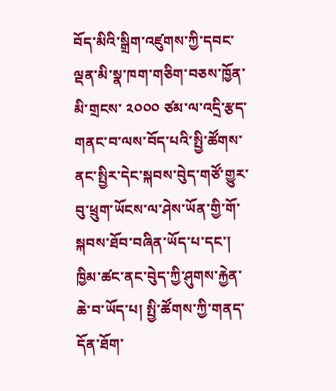བོད་མིའི་སྒྲིག་འཛུགས་ཀྱི་དབང་ལྡན་མི་སྣ་ཁག་གཅིག་བཅས་ཁྱོན་མི་གྲངས་ ༢༠༠༠ ཙམ་ལ་འདྲི་རྩད་གནང་བ་ལས་བོད་པའི་སྤྱི་ཚོགས་ནང་སྤྱིར་དེང་སྐབས་བེུད་གཙོ་གྱུར་བུ་ཕྲུག་ཡོངས་ལ་ཤེས་ཡོན་གྱི་གོ་སྐབས་ཐོབ་བཞིན་ཡོད་པ་དང་། ཁྱིམ་ཚང་ནང་བེུད་ཀྱི་ཤུགས་རྐྱེན་ཆེ་བ་ཡོད་པ། སྤྱི་ཚོགས་ཀྱི་གནད་དོན་ཐོག་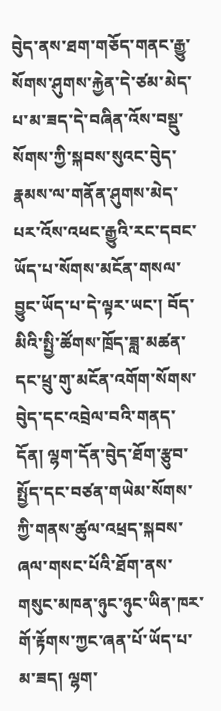བེུད་ནས་ཐག་གཅོད་གནང་རྒྱུ་སོགས་ཤུགས་རྐྱེན་དེ་ཙམ་མེད་པ་མ་ཟད་དེ་བཞིན་འོས་བསྡུ་སོགས་ཀྱི་སྐབས་སུའང་བེུད་རྣམས་ལ་གནོན་ཤུགས་མེད་པར་འོས་འཕང་རྒྱུའི་རང་དབང་ཡོད་པ་སོགས་མངོན་གསལ་བྱུང་ཡོད་པ་དེ་ལྟར་ཡང་། བོད་མིའི་སྤྱི་ཚོགས་ཁྲོད་ཟླ་མཚན་དང་ཕྲུ་གུ་མངོན་འགོག་སོགས་བེུད་དང་འབྲེལ་བའི་གནད་དོན། ལྷག་དོན་བེུད་ཐོག་རྩུབ་སྤྱོད་དང་བཙན་གཡེམ་སོགས་ཀྱི་གནས་ཚུལ་འཕྲད་སྐབས་ཞལ་གསང་པོའི་ཐོག་ནས་གསུང་མཁན་ཉུང་ཉུང་ཡིན་ཁར་གོ་རྟོགས་ཀྱང་ཞན་པོ་ཡོད་པ་མ་ཟད། ལྷག་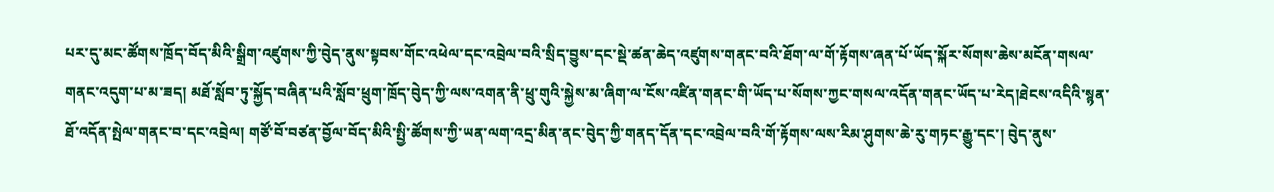པར་དུ་མང་ཚོགས་ཁྲོད་བོད་མིའི་སྒྲིག་འཛུགས་ཀྱི་བེུད་ནུས་སྟབས་གོང་འཕེལ་དང་འབྲེལ་བའི་སྲིད་བྱུས་དང་སྡེ་ཚན་ཆེད་འཛུགས་གནང་བའི་ཐོག་ལ་གོ་རྟོགས་ཞན་པོ་ཡོད་སྐོར་སོགས་ཆེས་མངོན་གསལ་གནང་འདུག་པ་མ་ཟད། མཐོ་སློབ་ཏུ་སྐྱོད་བཞིན་པའི་སློབ་ཕྲུག་ཁྲོད་བེུད་ཀྱི་ལས་འགན་ནི་ཕྲུ་གུའི་སྐྱེས་མ་ཞིག་ལ་ངོས་འཛིན་གནང་གི་ཡོད་པ་སོགས་ཀྱང་གསལ་འདོན་གནང་ཡོད་པ་རེད།ཐེངས་འདིའི་སྙན་ཐོ་འདོན་སྤེལ་གནང་བ་དང་འབྲེལ། གཙོ་བོ་བཙན་བྱོལ་བོད་མིའི་སྤྱི་ཚོགས་ཀྱི་ཡན་ལག་འདྲ་མིན་ནང་བེུད་ཀྱི་གནད་དོན་དང་འབྲེལ་བའི་གོ་རྟོགས་ལས་རིམ་ཤུགས་ཆེ་རུ་གཏང་རྒྱུ་དང་། བེུད་ནུས་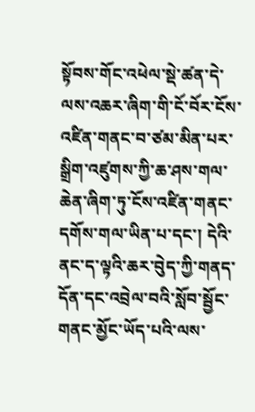སྟོབས་གོང་འཕེལ་སྡེ་ཚན་དེ་ལས་འཆར་ཞིག་གི་ངོ་བོར་ངོས་འཛིན་གནང་བ་ཙམ་མིན་པར་སྒྲིག་འཛུགས་ཀྱི་ཆ་ཤས་གལ་ཆེན་ཞིག་ཏུ་ངོས་འཛིན་གནང་དགོས་གལ་ཡིན་པ་དང་། དེའི་ནང་ད་ལྟའི་ཆར་བེུད་ཀྱི་གནད་དོན་དང་འབྲེལ་བའི་སློབ་སྦྱོང་གནང་མྱོང་ཡོད་པའི་ལས་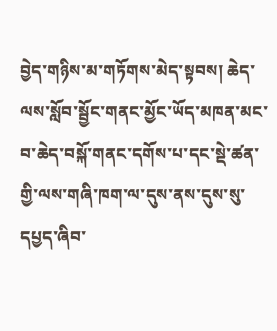བྱེད་གཉིས་མ་གཏོགས་མེད་སྟབས། ཆེད་ལས་སློབ་སྦྱོང་གནང་མྱོང་ཡོད་མཁན་མང་བ་ཆེད་བསྐོ་གནང་དགོས་པ་དང་སྡེ་ཚན་གྱི་ལས་གཞི་ཁག་ལ་དུས་ནས་དུས་སུ་དཔྱད་ཞིབ་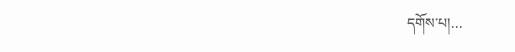དགོས་པ།...